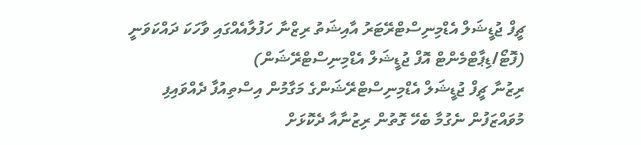ޗީފް ޖުޑީޝަލް އެޑްމިނިސްޓްރޭޓަރު އާއިޝަތު ރިޒްނާ ހަފުލާއެއްގައި ވާހަކަ ދައްކަވަނީ (ފޮޓޯ/ޑިޕާޓްމެންޓް އޮފް ޖުޑީޝަލް އެޑްމިނިސްޓްރޭޝަން)
ރިޒުނާ ޗީފް ޖުޑީޝަލް އެޑްމިނިސްޓްރޭޝަންގެ މަގާމުން އިސްތިއުފާ ދެއްވައިފި
މުވައްޒަފުން ނެގުމާ ބެހޭ ގޮތުން ރިޒުނާއާ ދެކޮޅަށް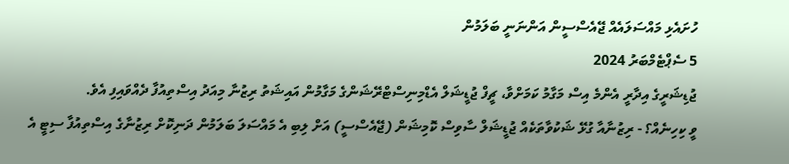ހުށައެޅި މައްސަލައެއް ޖޭއެސްސީން އަންނަނީ ބަލަމުން
5 ސެޕްޓެމްބަރު 2024
ޖުޑިޝަރީގެ އިދާރީ އެންމެ އިސް މަގާމު ކަމަށްވާ، ޗީފް ޖުޑީޝަލް އެޑްމިނިސްޓްރޭޝަންގެ މަގާމުން އައިޝަތު ރިޒުނާ މިއަދު އިސްތިއުފާ ދެއްވައިފި އެވެ.
ވީ ކިހިނެއް؟ - ރިޒުނާއާ ގުޅޭ ޝަކުވާތަކެއް ޖުޑީޝަލް ސާވިސް ކޮމިޝަން (ޖޭއެސްސީ) އަށް ލިބި އެ މައްސަލަ ބަލަމުން ދަނިކޮށް ރިޒުނާގެ އިސްތިއުފާ ސިޓީ އެ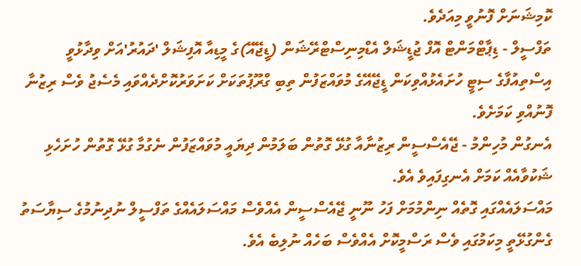ކޮމިޝަނަށް ފޮނުވީ މިއަދެވެ.
ތަފްސީލް - ޑިޕާޓްމަންޓް އޮފް ޖުޑީޝަލް އެޑްމިނިސްޓްރޭޝަން (ޑީޖޭއޭ)ގެ މީޑިއާ އޮފިޝަލް 'ދައުރު'އަށް ވިދާޅުވީ އިސްތިއުފާގެ ސިޓީ ހުށައެޅުއްވިކަން ޑީޖޭއޭގެ މުވައްޒަފުން ތިބި ގްރޫޕުތަކަށް ކަށަވަރުކޮށްދެއްވައި މެސެޖު ވެސް ރިޒުނާ ފޮނުއްވި ކަމަށެވެ.
އެނގުން މުހިންމު - ޖޭއެސްސީން ރިޒުނާއާ ގުޅޭ ގޮތުން ބަލަމުން ދިޔައީ މުވައްޒަފުން ނެގުމާ ގުޅޭ ގޮތުން ހުށަހެޅި ޝަކުވާއެއް ކަމަށް އެނގިފައިވެ އެވެ.
މައްސަލައެއްގައި ގޮތެއް ނިންމުމަށް ފަހު ނޫނީ ޖޭއެސްސީން އެއްވެސް މައްސަލައެއްގެ ތަފްސީލް ނުދިނުމުގެ ސިޔާސަތު ގެންގުޅޭތީ މިކަމުގައި ވެސް ރަސްމީކޮށް އެއްވެސް ބަހެއް ނުލިބެ އެވެ.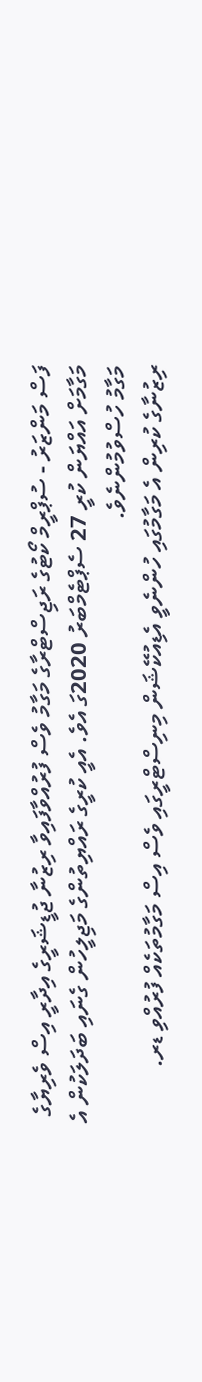ފަސް މަންޒަރު - ސުޕްރީމް ކޯޓުގެ ރަޖިސްޓްރާގެ މަގާމު ވެސް ފުރުއްވާފައިވާ ރިޒުނާ ޖުޑީޝަރީގެ އިދާރީ އިސް ވެރިޔާގެ މަގާމަށް އައްޔަން ކުރީ 27 ސެޕްޓެމްބަރު 2020ގަ އެވެ. އެއީ ކުރީގެ ރައްޔިތުންގެ މަޖިލީހުން ގެނައި ބަދަލަކުން އެ މަގާމު ހުސްވުމުންނެވެ.
ރިޒުނާގެ ކުރިން އެ މަގާމުގައި ހުންނެވީ އެޑިއުކޭޝަން މިނިސްޓްރީގައި ވެސް އިސް މަގާމުތަކެއް ފުރުއްވި ޑރ.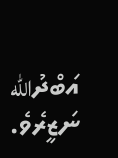އަބްދުالله ނަޒީރެވެ.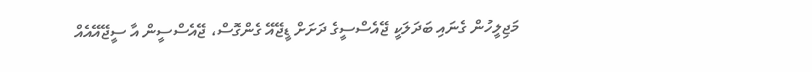މަޖިލީހުން ގެނައި ބަދަލަކީ ޖޭއެސްސީގެ ދަށަށް ޑީޖޭއޭ ގެންގޮސް، ޖޭއެސްސީން އާ ސީޖޭއޭއެއް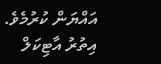އައްޔަން ކުރުމެވެ.
އިތުރު އާޓިކަލް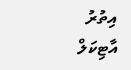އިތުރު އާޓިކަލް